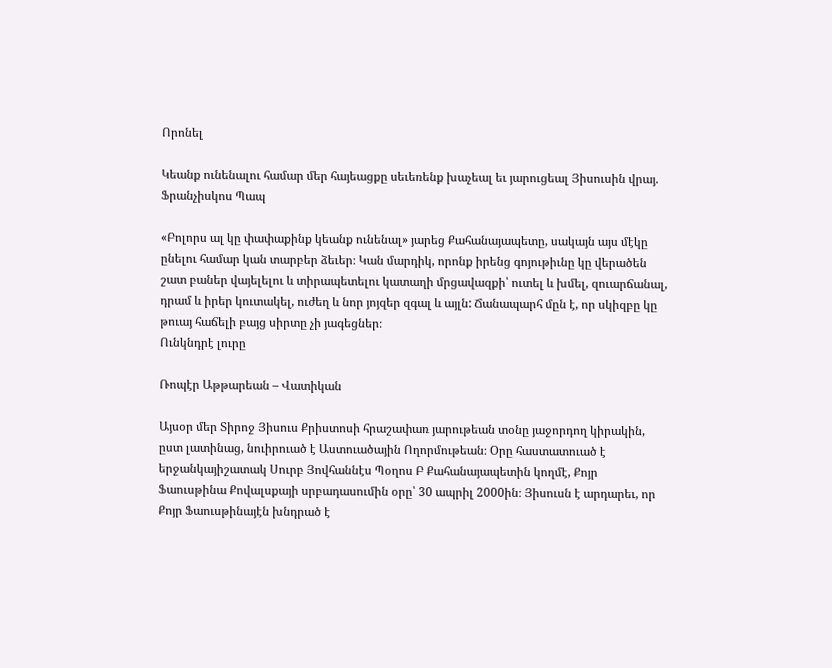Որոնել

Կեանք ունենալու համար մեր հայեացքը սեւեռենք խաչեալ եւ յարուցեալ Յիսուսին վրայ. Ֆրանչիսկոս Պապ

«Բոլորս ալ կը փափաքինք կեանք ունենալ» յարեց Քահանայապետը, սակայն այս մէկը ընելու համար կան տարբեր ձեւեր։ Կան մարդիկ, որոնք իրենց գոյութիւնը կը վերածեն շատ բաներ վայելելու և տիրապետելու կատաղի մրցավազքի՝ ուտել և խմել, զուարճանալ, դրամ և իրեր կուտակել, ուժեղ և նոր յոյզեր զգալ և այլն: Ճանապարհ մըն է, որ սկիզբը կը թուայ հաճելի բայց սիրտը չի յագեցներ։
Ունկնդրէ լուրը

Ռոպէր Աթթարեան – Վատիկան

Այսօր մեր Տիրոջ Յիսուս Քրիստոսի հրաշափառ յարութեան տօնը յաջորդող կիրակին, ըստ լատինաց, նուիրուած է Աստուածային Ողորմութեան։ Օրը հաստատուած է երջանկայիշատակ Սուրբ Յովհաննէս Պօղոս Բ Քահանայապետին կողմէ, Քոյր Ֆաուսթինա Քովալսքայի սրբադասումին օրը՝ 30 ապրիլ 2000ին։ Յիսուսն է արդարեւ, որ Քոյր Ֆաուսթինայէն խնդրած է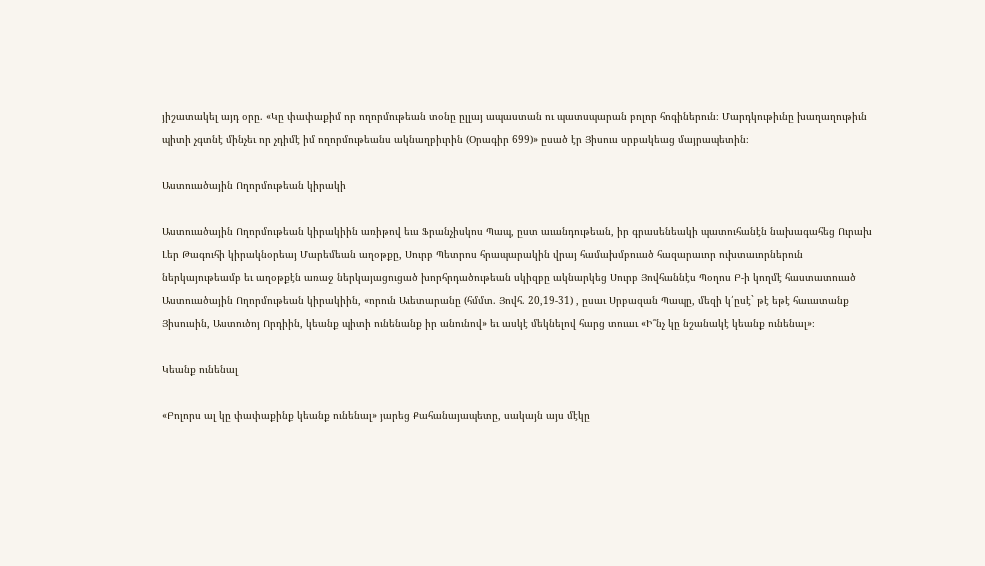յիշատակել այդ օրը. «Կը փափաքիմ որ ողորմութեան տօնը ըլլայ ապաստան ու պատսպարան բոլոր հոգիներուն։ Մարդկութիւնը խաղաղութիւն պիտի չգտնէ մինչեւ որ չդիմէ իմ ողորմութեանս ակնաղբիւրին (Օրագիր 699)» ըսած էր Յիսուս սրբակեաց մայրապետին։

Աստուածային Ողորմութեան կիրակի

Աստուածային Ողորմութեան կիրակիին առիթով եւս Ֆրանչիսկոս Պապ, ըստ աւանդութեան, իր գրասենեակի պատուհանէն նախագահեց Ուրախ Լեր Թագուհի կիրակնօրեայ Մարեմեան աղօթքը, Սուրբ Պետրոս հրապարակին վրայ համախմբուած հազարաւոր ուխտաւորներուն ներկայութեամբ եւ աղօթքէն առաջ ներկայացուցած խորհրդածութեան սկիզբը ակնարկեց Սուրբ Յովհաննէս Պօղոս Բ-ի կողմէ հաստատուած Աստուածային Ողորմութեան կիրակիին, «որուն Աւետարանը (հմմտ. Յովհ. 20,19-31) , ըսաւ Սրբազան Պապը, մեզի կ՛ըսէ` թէ եթէ հաւատանք Յիսուսին, Աստուծոյ Որդիին, կեանք պիտի ունենանք իր անունով» եւ ասկէ մեկնելով հարց տուաւ «Ի՞նչ կը նշանակէ կեանք ունենալ»։

Կեանք ունենալ

«Բոլորս ալ կը փափաքինք կեանք ունենալ» յարեց Քահանայապետը, սակայն այս մէկը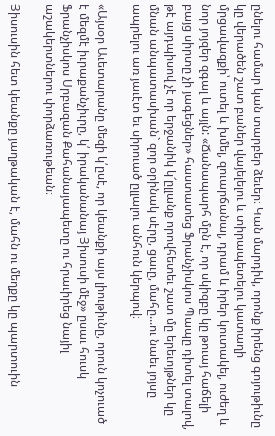ընելու համար կան տարբեր ձեւեր։ Կան մարդիկ, որոնք իրենց գոյութիւնը կը վերածեն շատ բաներ վայելելու և տիրապետելու կատաղի մրցավազքի՝ ուտել և խմել, զուարճանալ, դրամ և իրեր կուտակել, ուժեղ և նոր յոյզեր զգալ և այլն: «Ճանապարհ մըն է, որ սկիզբը կը թուայ հաճելի բայց սիրտը չի յագեցներ» հաստատեց Ֆրանչիսկոս Պապը դիտել տալով, թէ այդպիսով չէ որ երջանիկ կ՜ըլլանք որովհետեւ շատ մը երեւոյթներ կը մնան անպատասխան` զոր օրինակ սէրը, ցաւը, մահը...ու նաեւ յոյսը ապրելու առ յաւէտ եւ սիրուած ըլլալու անհուն կերպով։

«Այսօր Աւետարանը մեզի կ՛ըսէ, որ կեանքի այս լիութիւնը, որուն կոչուած է մեզմէ իւրաքանչիւրը, կ՛ իրականանայ Յիսուսի մէջ» ըսաւ հուսկ Ֆրանչիսկոս Սրբազան Քահանայապետը ու հրաւիրեց նայիլ աշակերտներու փորձառութեան։

Յիսուսին հետ կեանքը յաղթական է, մահն ու մեղքը կը պարտուին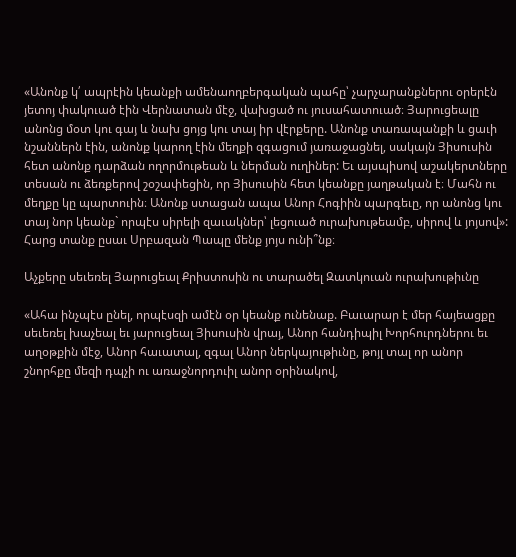«Անոնք կ՛ ապրէին կեանքի ամենաողբերգական պահը՝ չարչարանքներու օրերէն յետոյ փակուած էին Վերնատան մէջ, վախցած ու յուսահատուած։ Յարուցեալը անոնց մօտ կու գայ և նախ ցոյց կու տայ իր վէրքերը. Անոնք տառապանքի և ցաւի նշաններն էին, անոնք կարող էին մեղքի զգացում յառաջացնել, սակայն Յիսուսին հետ անոնք դարձան ողորմութեան և ներման ուղիներ: Եւ այսպիսով աշակերտները տեսան ու ձեռքերով շօշափեցին, որ Յիսուսին հետ կեանքը յաղթական է։ Մահն ու մեղքը կը պարտուին։ Անոնք ստացան ապա Անոր Հոգիին պարգեւը, որ անոնց կու տայ նոր կեանք` որպէս սիրելի զաւակներ՝ լեցուած ուրախութեամբ, սիրով և յոյսով»: Հարց տանք ըսաւ Սրբազան Պապը մենք յոյս ունի՞նք։

Աչքերը սեւեռել Յարուցեալ Քրիստոսին ու տարածել Զատկուան ուրախութիւնը

«Ահա ինչպէս ընել, որպէսզի ամէն օր կեանք ունենաք. Բաւարար է մեր հայեացքը սեւեռել խաչեալ եւ յարուցեալ Յիսուսին վրայ, Անոր հանդիպիլ Խորհուրդներու եւ աղօթքին մէջ, Անոր հաւատալ, զգալ Անոր ներկայութիւնը, թոյլ տալ որ անոր շնորհքը մեզի դպչի ու առաջնորդուիլ անոր օրինակով,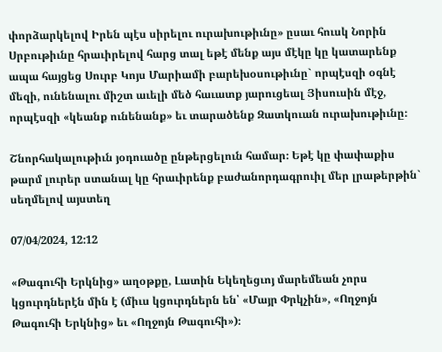փորձարկելով Իրեն պէս սիրելու ուրախութիւնը» ըսաւ հուսկ Նորին Սրբութիւնը հրաւիրելով հարց տալ եթէ մենք այս մէկը կը կատարենք ապա հայցեց Սուրբ Կոյս Մարիամի բարեխօսութիւնը` որպէսզի օգնէ մեզի, ունենալու միշտ աւելի մեծ հաւատք յարուցեալ Յիսուսին մէջ, որպէսզի «կեանք ունենանք» եւ տարածենք Զատկուան ուրախութիւնը։

Շնորհակալութիւն յօդուածը ընթերցելուն համար։ Եթէ կը փափաքիս թարմ լուրեր ստանալ կը հրաւիրենք բաժանորդագրուիլ մեր լրաթերթին` սեղմելով այստեղ

07/04/2024, 12:12

«Թագուհի Երկնից» աղօթքը, Լատին Եկեղեցւոյ մարեմեան չորս կցուրդներէն մին է (միւս կցուրդներն են՝ «Մայր Փրկչին», «Ողջոյն Թագուհի Երկնից» եւ «Ողջոյն Թագուհի»)։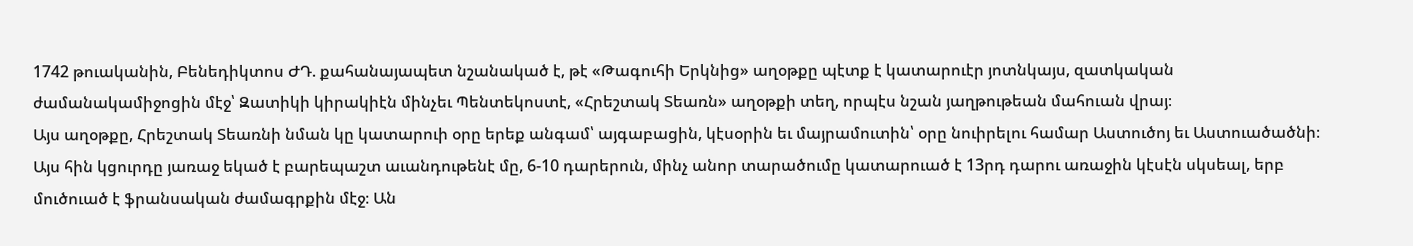1742 թուականին, Բենեդիկտոս ԺԴ. քահանայապետ նշանակած է, թէ «Թագուհի Երկնից» աղօթքը պէտք է կատարուէր յոտնկայս, զատկական ժամանակամիջոցին մէջ՝ Զատիկի կիրակիէն մինչեւ Պենտեկոստէ, «Հրեշտակ Տեառն» աղօթքի տեղ, որպէս նշան յաղթութեան մահուան վրայ։
Այս աղօթքը, Հրեշտակ Տեառնի նման կը կատարուի օրը երեք անգամ՝ այգաբացին, կէսօրին եւ մայրամուտին՝ օրը նուիրելու համար Աստուծոյ եւ Աստուածածնի։
Այս հին կցուրդը յառաջ եկած է բարեպաշտ աւանդութենէ մը, 6-10 դարերուն, մինչ անոր տարածումը կատարուած է 13րդ դարու առաջին կէսէն սկսեալ, երբ մուծուած է ֆրանսական ժամագրքին մէջ։ Ան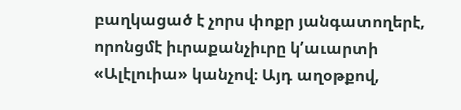բաղկացած է չորս փոքր յանգատողերէ, որոնցմէ իւրաքանչիւրը կʼաւարտի «Ալէլուիա» կանչով։ Այդ աղօթքով,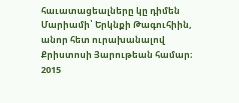հաւատացեալները կը դիմեն Մարիամի՝ Երկնքի Թագուհիին, անոր հետ ուրախանալով Քրիստոսի Յարութեան համար։
2015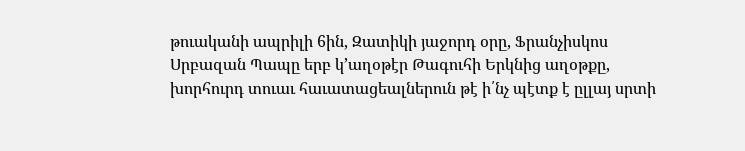թուականի ապրիլի 6ին, Զատիկի յաջորդ օրը, Ֆրանչիսկոս Սրբազան Պապը երբ կʼաղօթէր Թագուհի Երկնից աղօթքը, խորհուրդ տուաւ հաւատացեալներուն թէ ի՛նչ պէտք է ըլլայ սրտի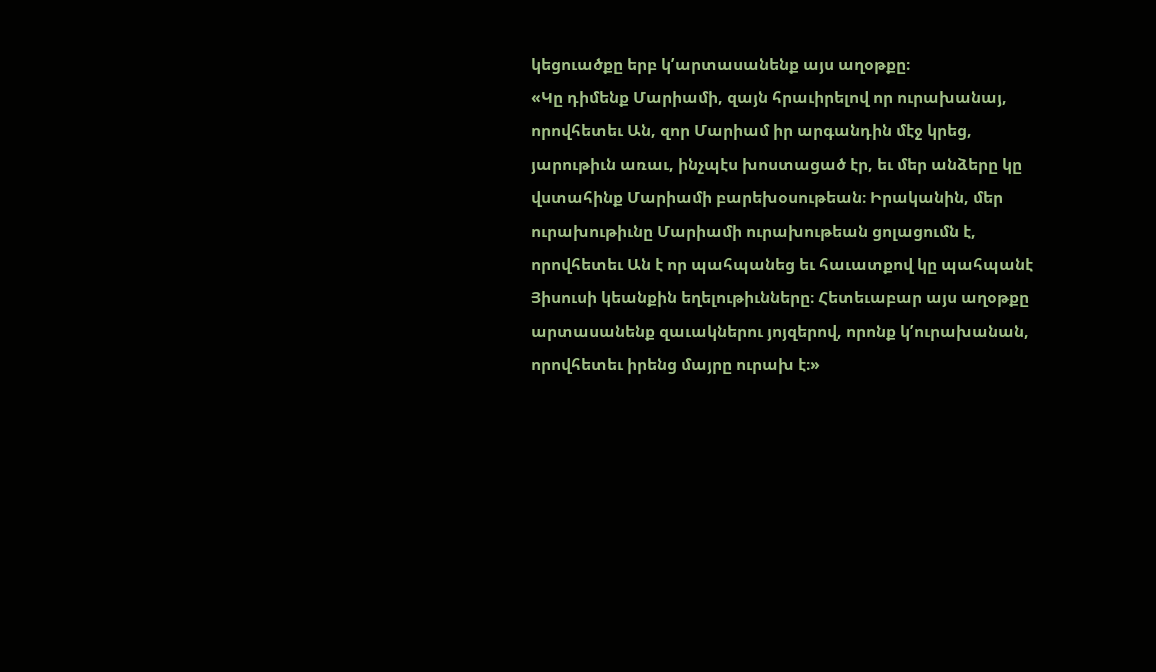կեցուածքը երբ կʼարտասանենք այս աղօթքը։
«Կը դիմենք Մարիամի, զայն հրաւիրելով որ ուրախանայ, որովհետեւ Ան, զոր Մարիամ իր արգանդին մէջ կրեց, յարութիւն առաւ, ինչպէս խոստացած էր, եւ մեր անձերը կը վստահինք Մարիամի բարեխօսութեան։ Իրականին, մեր ուրախութիւնը Մարիամի ուրախութեան ցոլացումն է, որովհետեւ Ան է որ պահպանեց եւ հաւատքով կը պահպանէ Յիսուսի կեանքին եղելութիւնները։ Հետեւաբար այս աղօթքը արտասանենք զաւակներու յոյզերով, որոնք կʼուրախանան, որովհետեւ իրենց մայրը ուրախ է։»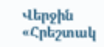Վերջին «Հրեշտակ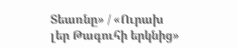Տեառնը» / «Ուրախ լեր Թագուհի երկնից»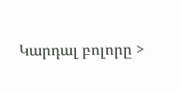Կարդալ բոլորը >